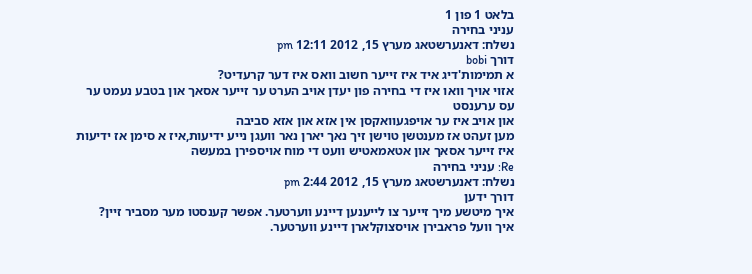בלאט 1 פון 1
עניני בחירה
נשלח: דאנערשטאג מערץ 15, 2012 12:11 pm
דורך bobi
א תמימות'דיג איד איז זייער חשוב וואס איז דער קרעדיט?
אזוי אויך וואו איז די בחירה פון יעדן אויב הערט ער זייער אסאך און בטבע נעמט ער עס ערענסט
און אויב איז ער אויפגעוואקסן אין אזא און אזא סביבה
מען זעהט אז מענטשן טוישן זיך נאך יארן נאר וועגן נייע ידיעות,איז א סימן אז ידיעות איז זייער אסאך און אטאמאטיש וועט די מוח אויספירן במעשה
Re: עניני בחירה
נשלח: דאנערשטאג מערץ 15, 2012 2:44 pm
דורך ידען
איך מיטשע מיך זייער צו לייענען דיינע ווערטער. אפשר קענסטו מער מסביר זיין?
איך וועל פראבירן אויסצוקלארן דיינע ווערטער.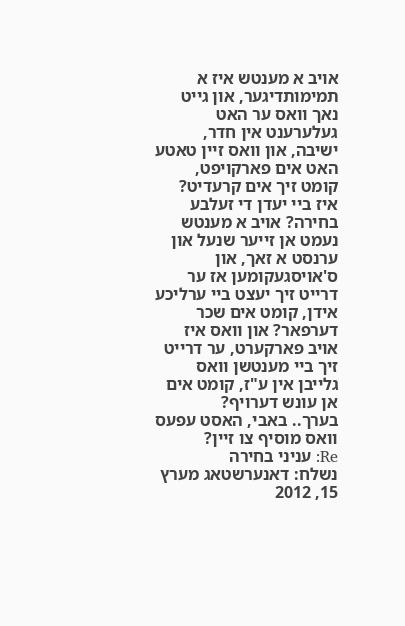אויב א מענטש איז א תמימותדיגער, און גייט נאך וואס ער האט געלערענט אין חדר, ישיבה, און וואס זיין טאטע האט אים פארקויפט, קומט זיך אים קרעדיט?
איז ביי יעדן די זעלבע בחירה? אויב א מענטש נעמט אן זייער שנעל און ערנסט א זאך, און ס'אויסגעקומען אז ער דרייט זיך יעצט ביי ערליכע אידן, קומט אים שכר דערפאר? און וואס איז אויב פארקערט, ער דרייט זיך ביי מענטשן וואס גלייבן אין ע"ז, קומט אים אן עונש דערויף?
בערך.. באבי, האסט עפעס וואס מוסיף צו זיין?
Re: עניני בחירה
נשלח: דאנערשטאג מערץ 15, 2012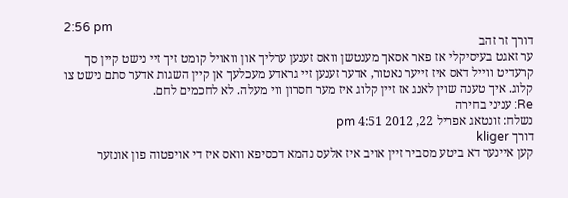2:56 pm
דורך זר זהב
ער זאגט בעיסיקלי אז פאר אסאך מענטשן וואס זענען ערליך און וואויל קומט זיך זיי נישט קיין סך קרעדיט ווייל דאס איז זייער נאטור, אדער זענען זיי גראדע מעכלעך אן קיין השגות אדער סתם נישט צו קלוג. איך טענה שוין לאנג אז זיין קלוג איז מער חסרון ווי מעלה. לא לחכמים לחם.
Re: עניני בחירה
נשלח: זונטאג אפריל 22, 2012 4:51 pm
דורך kliger
קען איינער דא ביטע מסביר זיין אויב איז אלעס נהמא דכסיפא וואס איז די אויפטוה פון אונזער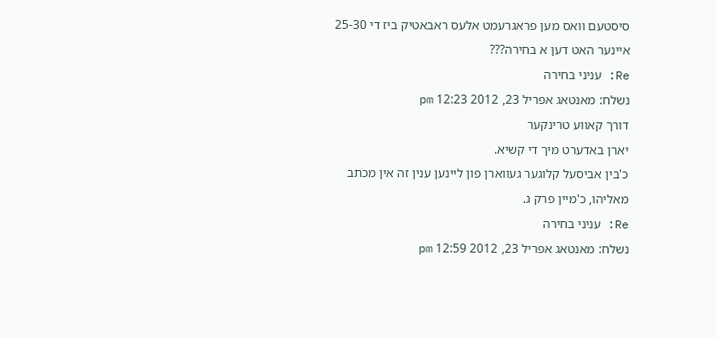סיסטעם וואס מען פראגרעמט אלעס ראבאטיק ביז די 25-30 איינער האט דען א בחירה???
Re: עניני בחירה
נשלח: מאנטאג אפריל 23, 2012 12:23 pm
דורך קאווע טרינקער
יארן באדערט מיך די קשיא.
כ'בין אביסעל קלוגער געווארן פון ליינען ענין זה אין מכתב מאליהו, כ'מיין פרק ג.
Re: עניני בחירה
נשלח: מאנטאג אפריל 23, 2012 12:59 pm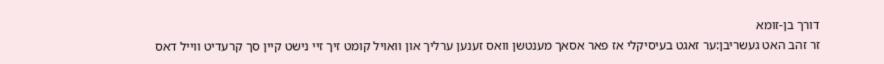דורך בן-זומא
זר זהב האט געשריבן:ער זאגט בעיסיקלי אז פאר אסאך מענטשן וואס זענען ערליך און וואויל קומט זיך זיי נישט קיין סך קרעדיט ווייל דאס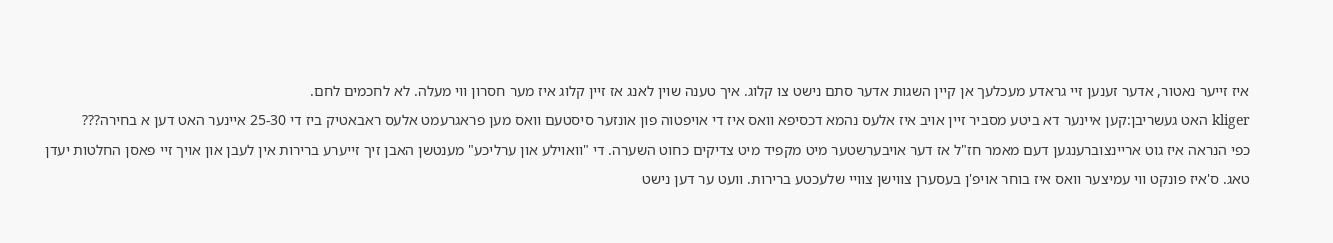איז זייער נאטור, אדער זענען זיי גראדע מעכלעך אן קיין השגות אדער סתם נישט צו קלוג. איך טענה שוין לאנג אז זיין קלוג איז מער חסרון ווי מעלה. לא לחכמים לחם.
kliger האט געשריבן:קען איינער דא ביטע מסביר זיין אויב איז אלעס נהמא דכסיפא וואס איז די אויפטוה פון אונזער סיסטעם וואס מען פראגרעמט אלעס ראבאטיק ביז די 25-30 איינער האט דען א בחירה???
כפי הנראה איז גוט אריינצוברענגען דעם מאמר חז"ל אז דער אויבערשטער מיט מקפיד מיט צדיקים כחוט השערה. די "וואוילע און ערליכע" מענטשן האבן זיך זייערע ברירות אין לעבן און אויך זיי פאסן החלטות יעדן טאג. ס'איז פונקט ווי עמיצער וואס איז בוחר אויפ'ן בעסערן צווישן צוויי שלעכטע ברירות. וועט ער דען נישט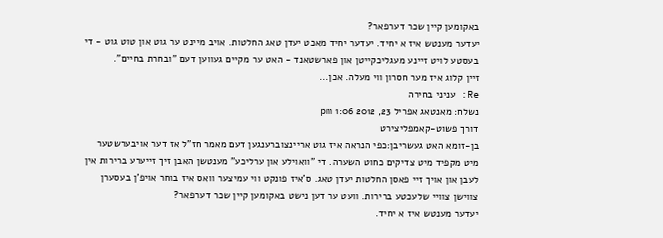באקומען קיין שכר דערפאר?
יעדער מענטש איז א יחיד. יעדער יחיד מאכט יעדן טאג החלטות. אויב מיינט ער גוט און טוט גוט - די בעסטע לויט זיינע מעגליכקייטן און פארשטאנד - האט ער מקיים געווען דעם "ובחרת בחיים".
זיין קלוג איז מער חסרון ווי מעלה. אכן...
Re: עניני בחירה
נשלח: מאנטאג אפריל 23, 2012 1:06 pm
דורך פשוט-קאמפליצירט
בן-זומא האט געשריבן:כפי הנראה איז גוט אריינצוברענגען דעם מאמר חז"ל אז דער אויבערשטער מיט מקפיד מיט צדיקים כחוט השערה. די "וואוילע און ערליכע" מענטשן האבן זיך זייערע ברירות אין לעבן און אויך זיי פאסן החלטות יעדן טאג. ס'איז פונקט ווי עמיצער וואס איז בוחר אויפ'ן בעסערן צווישן צוויי שלעכטע ברירות. וועט ער דען נישט באקומען קיין שכר דערפאר?
יעדער מענטש איז א יחיד.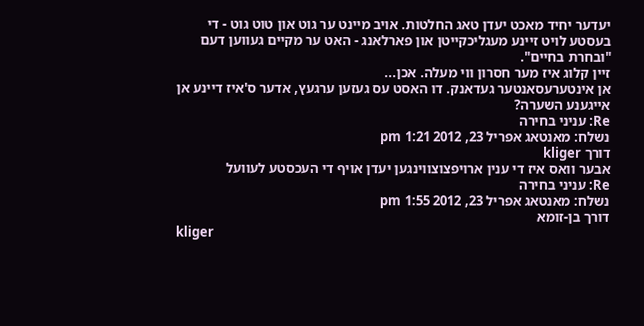יעדער יחיד מאכט יעדן טאג החלטות. אויב מיינט ער גוט און טוט גוט - די בעסטע לויט זיינע מעגליכקייטן און פארלאנג - האט ער מקיים געווען דעם "ובחרת בחיים".
זיין קלוג איז מער חסרון ווי מעלה. אכן...
אן אינטערעסאנטער געדאנק. דו האסט עס געזען ערגעץ, אדער ס'איז דיינע אן אייגענע השערה?
Re: עניני בחירה
נשלח: מאנטאג אפריל 23, 2012 1:21 pm
דורך kliger
אבער וואס איז די ענין ארויפצוצווינגען יעדן אויף די העכסטע לעוועל
Re: עניני בחירה
נשלח: מאנטאג אפריל 23, 2012 1:55 pm
דורך בן-זומא
kliger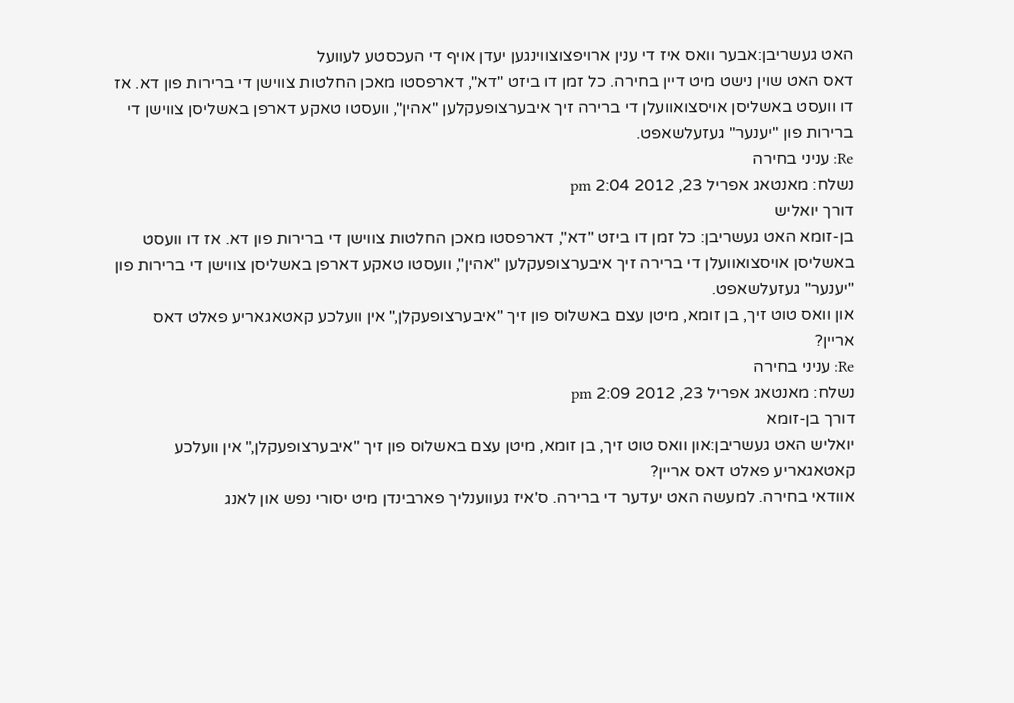האט געשריבן:אבער וואס איז די ענין ארויפצוצווינגען יעדן אויף די העכסטע לעוועל
דאס האט שוין נישט מיט דיין בחירה. כל זמן דו ביזט "דא", דארפסטו מאכן החלטות צווישן די ברירות פון דא. אז דו וועסט באשליסן אויסצואוועלן די ברירה זיך איבערצופעקלען "אהין", וועסטו טאקע דארפן באשליסן צווישן די ברירות פון "יענער" געזעלשאפט.
Re: עניני בחירה
נשלח: מאנטאג אפריל 23, 2012 2:04 pm
דורך יואליש
בן-זומא האט געשריבן: כל זמן דו ביזט "דא", דארפסטו מאכן החלטות צווישן די ברירות פון דא. אז דו וועסט באשליסן אויסצואוועלן די ברירה זיך איבערצופעקלען "אהין", וועסטו טאקע דארפן באשליסן צווישן די ברירות פון "יענער" געזעלשאפט.
און וואס טוט זיך, בן זומא, מיטן עצם באשלוס פון זיך "איבערצופעקלן," אין וועלכע קאטאגאריע פאלט דאס אריין?
Re: עניני בחירה
נשלח: מאנטאג אפריל 23, 2012 2:09 pm
דורך בן-זומא
יואליש האט געשריבן:און וואס טוט זיך, בן זומא, מיטן עצם באשלוס פון זיך "איבערצופעקלן," אין וועלכע קאטאגאריע פאלט דאס אריין?
אוודאי בחירה. למעשה האט יעדער די ברירה. ס'איז געווענליך פארבינדן מיט יסורי נפש און לאנג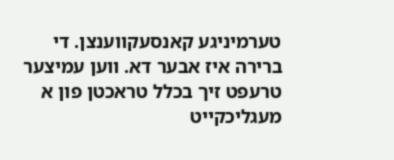טערמיניגע קאנסעקווענצן. די ברירה איז אבער דא. ווען עמיצער טרעפט זיך בכלל טראכטן פון א מעגליכקייט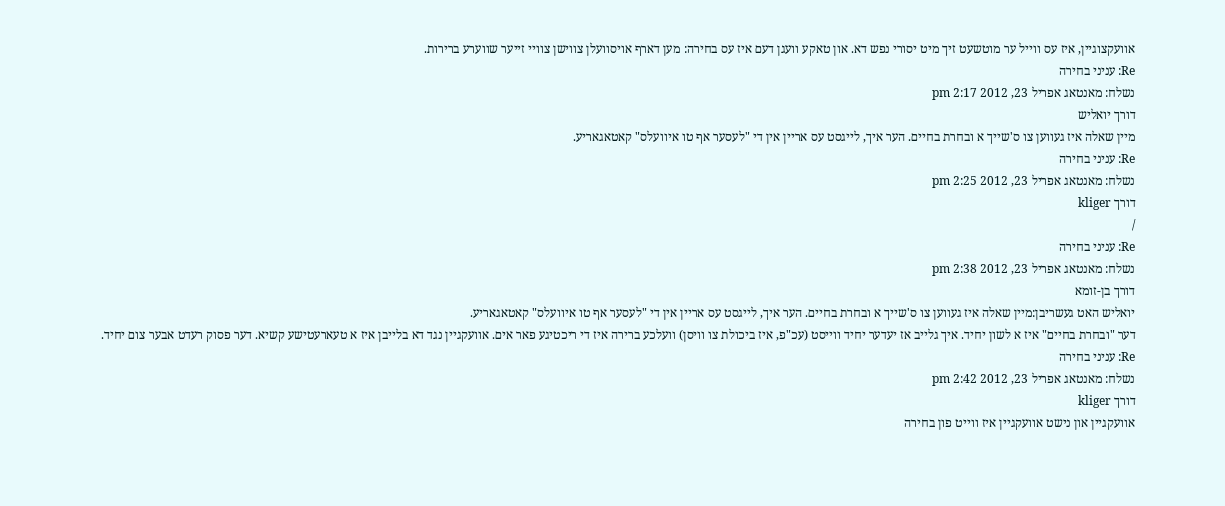אוועקצוגיין, איז עס ווייל ער מוטשעט זיך מיט יסורי נפש דא. און טאקע וועגן דעם איז עס בחירה: מען דארף אויסוועלן צווישן צוויי זייער שווערע ברירות.
Re: עניני בחירה
נשלח: מאנטאג אפריל 23, 2012 2:17 pm
דורך יואליש
מיין שאלה איז געווען צו ס'שייך א ובחרת בחיים. הער איך, לייגסט עס אריין אין די "לעסער אף טו איוועלס" קאטאגאריע.
Re: עניני בחירה
נשלח: מאנטאג אפריל 23, 2012 2:25 pm
דורך kliger
/
Re: עניני בחירה
נשלח: מאנטאג אפריל 23, 2012 2:38 pm
דורך בן-זומא
יואליש האט געשריבן:מיין שאלה איז געווען צו ס'שייך א ובחרת בחיים. הער איך, לייגסט עס אריין אין די "לעסער אף טו איוועלס" קאטאגאריע.
דער "ובחרת בחיים" איז א לשון יחיד. איך גלייב אז יעדער יחיד ווייסט (עכ"פ, איז ביכולת צו וויסן) וועלכע ברירה איז די ריכטיגע פאר אים. אוועקגיין נגד דא בלייבן איז א טעארעטישע קשיא. דער פסוק רעדט אבער צום יחיד.
Re: עניני בחירה
נשלח: מאנטאג אפריל 23, 2012 2:42 pm
דורך kliger
אוועקגיין און נישט אוועקגיין איז ווייט פון בחירה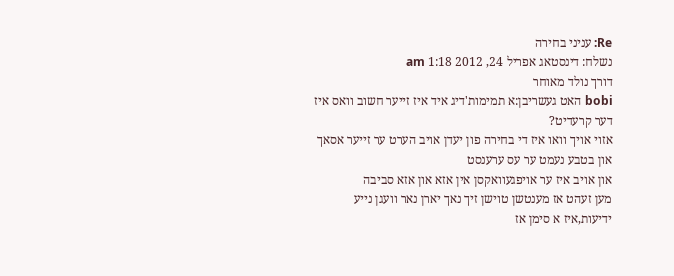Re: עניני בחירה
נשלח: דינסטאג אפריל 24, 2012 1:18 am
דורך נולד מאוחר
bobi האט געשריבן:א תמימות'דיג איד איז זייער חשוב וואס איז דער קרעדיט?
אזוי אויך וואו איז די בחירה פון יעדן אויב הערט ער זייער אסאך און בטבע נעמט ער עס ערענסט
און אויב איז ער אויפגעוואקסן אין אזא און אזא סביבה
מען זעהט אז מענטשן טוישן זיך נאך יארן נאר וועגן נייע ידיעות,איז א סימן אז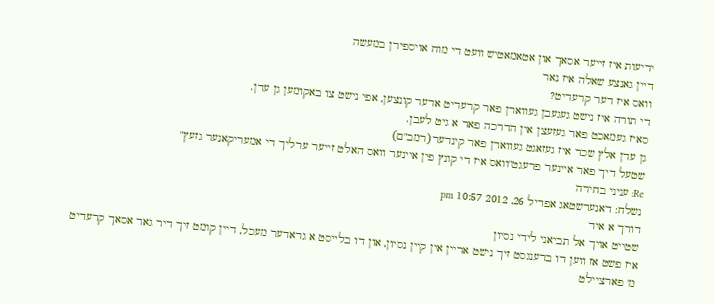ידיעות איז זייער אסאך און אטאמאטיש וועט די מוח אויספירן במעשה
דיין גאנצע שאלה איז נאר
וואס איז דער קרעדיט?
די תורה איז נישט געגעבן געווארן פאר קרעדיט אדער קונצען, אפי נישט צו באקומען גן עדן.
סאיז געמאכט פאר געזעצן אין הדרכה פאר א גיט לעבן.
גן עדן אלץ שכר איז געזאגט געווארן פאר קינדער(רמב"ם)
שטעל דיך פאר איינער פרעגט"וואס איז די קונץ פין איינער וואס האלט זייער ערליך די אמעריקאנער גזעץ"
Re: עניני בחירה
נשלח: דאנערשטאג אפריל 26, 2012 10:57 pm
דורך א איד
שטייט אויך אל תביאני לידי נסיון
איז פשט אז ווען דו ברענגסט זיך נישט אריין אין קיין נסיון, און דו בלייסט א גראדער מעכל, דיין קומט זיך דיר גאר אסאך קרעדיט
מ' פארציילט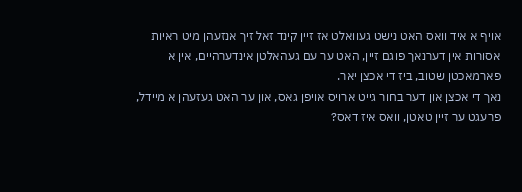אויף א איד וואס האט נישט געוואלט אז זיין קינד זאל זיך אנזעהן מיט ראיות אסורות אין דערנאך פוגם זיין, האט ער עם געהאלטן אינדערהיים, אין א פארמאכטן שטוב, ביז די אכצן יאר.
נאך די אכצן און דער בחור גייט ארויס אויפן גאס, און ער האט געזעהן א מיידל, פרעגט ער זיין טאטן, וואס איז דאס?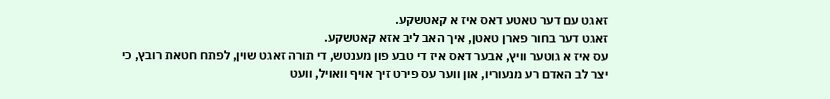זאגט עם דער טאטע דאס איז א קאטשקע.
זאגט דער בחור פארן טאטן, איך האב ליב אזא קאטשקע.
עס איז א גוטער וויץ, אבער דאס איז די טבע פון מענטש, די תורה זאגט שוין, לפתח חטאת רובץ, כי יצר לב האדם רע מנעוריו, און ווער עס פירט זיך אויף וואויל, וועט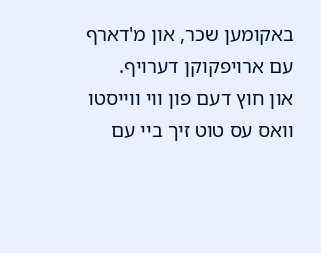באקומען שכר, און מ'דארף עם ארויפקוקן דערויף.
און חוץ דעם פון ווי ווייסטו וואס עס טוט זיך ביי עם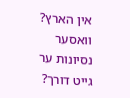אין הארץ? וואסער נסיונות ער גייט דורך?